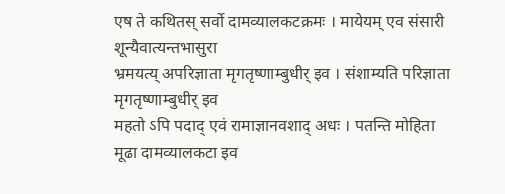एष ते कथितस् सर्वो दामव्यालकटक्रमः । मायेयम् एव संसारी शून्यैवात्यन्तभासुरा
भ्रमयत्य् अपरिज्ञाता मृगतृष्णाम्बुधीर् इव । संशाम्यति परिज्ञाता मृगतृष्णाम्बुधीर् इव
महतो ऽपि पदाद् एवं रामाज्ञानवशाद् अधः । पतन्ति मोहिता मूढा दामव्यालकटा इव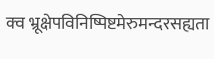क्व भ्रूक्षेपविनिष्पिष्टमेरुमन्दरसह्यता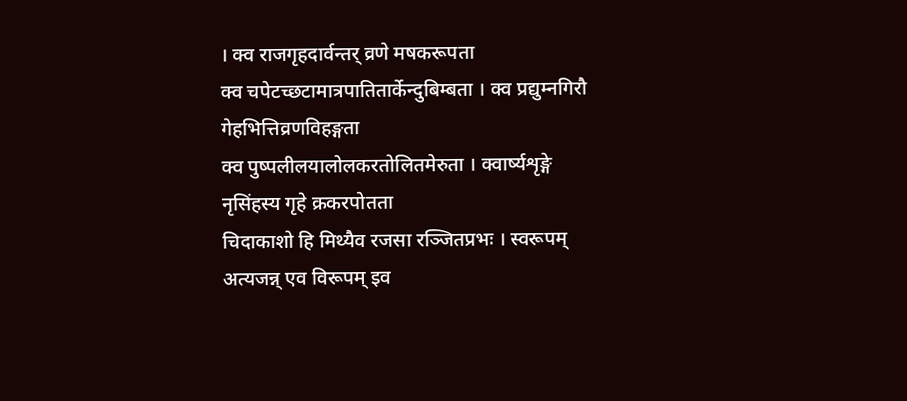। क्व राजगृहदार्वन्तर् व्रणे मषकरूपता
क्व चपेटच्छटामात्रपातितार्केन्दुबिम्बता । क्व प्रद्युम्नगिरौ गेहभित्तिव्रणविहङ्गता
क्व पुष्पलीलयालोलकरतोलितमेरुता । क्वार्ष्यशृङ्गे नृसिंहस्य गृहे क्रकरपोतता
चिदाकाशो हि मिथ्यैव रजसा रञ्जितप्रभः । स्वरूपम् अत्यजन्न् एव विरूपम् इव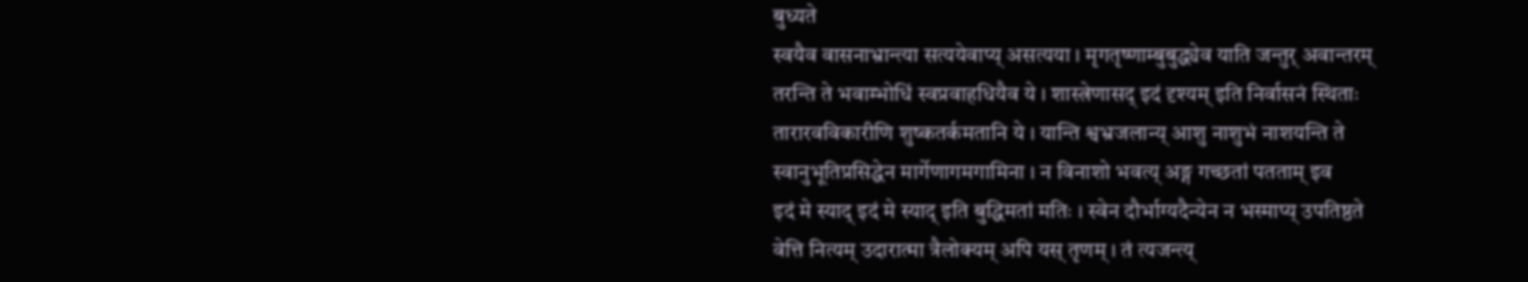बुध्यते
स्वयैव वासनाभ्रान्त्या सत्ययेवाप्य् असत्यया । मृगतृष्णाम्बुबुद्ध्येव याति जन्तुर् अवान्तरम्
तरन्ति ते भवाम्भोधिं स्वप्रवाहधियैव ये । शास्त्रेणासद् इदं दृश्यम् इति निर्वासनं स्थिताः
तारारवविकारीणि शुष्कतर्कमतानि ये । यान्ति श्वभ्रजलान्य् आशु नाशुभं नाशयन्ति ते
स्वानुभूतिप्रसिद्धेन मार्गेणागमगामिना । न विनाशो भवत्य् अङ्ग गच्छतां पतताम् इव
इदं मे स्याद् इदं मे स्याद् इति बुद्धिमतां मतिः । स्वेन दौर्भाग्यदैन्येन न भस्माप्य् उपतिष्ठते
वेत्ति नित्यम् उदारात्मा त्रैलोक्यम् अपि यस् तृणम् । तं त्यजन्त्य्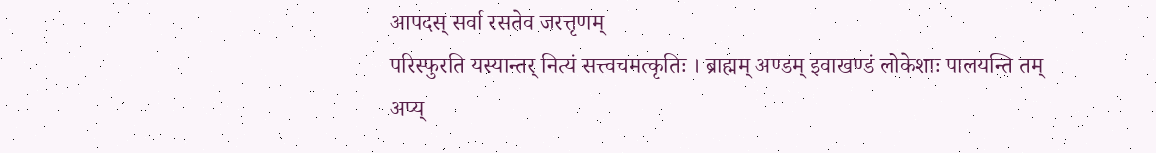आपदस् सर्वा रसतेव जरत्तृणम्
परिस्फुरति यस्यान्तर् नित्यं सत्त्वचमत्कृतिः । ब्राह्मम् अण्डम् इवाखण्डं लोकेशाः पालयन्ति तम्
अप्य्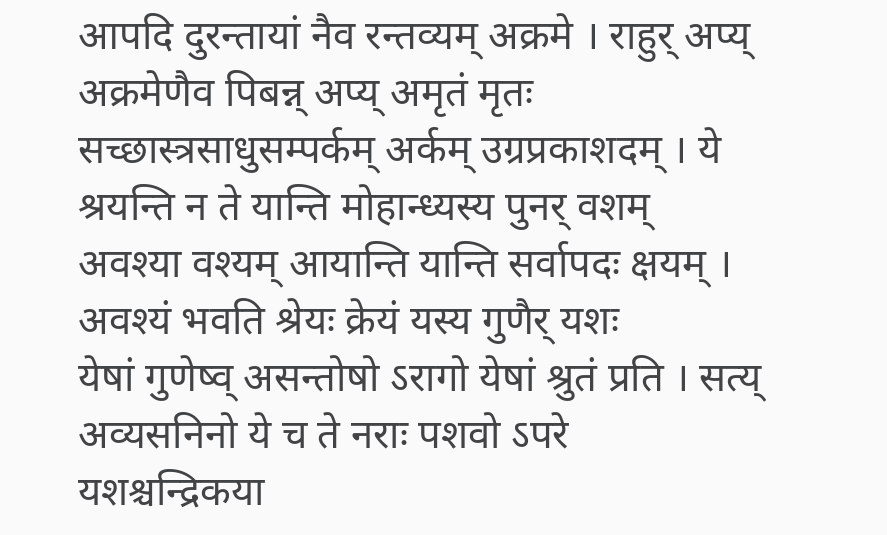आपदि दुरन्तायां नैव रन्तव्यम् अक्रमे । राहुर् अप्य् अक्रमेणैव पिबन्न् अप्य् अमृतं मृतः
सच्छास्त्रसाधुसम्पर्कम् अर्कम् उग्रप्रकाशदम् । ये श्रयन्ति न ते यान्ति मोहान्ध्यस्य पुनर् वशम्
अवश्या वश्यम् आयान्ति यान्ति सर्वापदः क्षयम् । अवश्यं भवति श्रेयः क्रेयं यस्य गुणैर् यशः
येषां गुणेष्व् असन्तोषो ऽरागो येषां श्रुतं प्रति । सत्य् अव्यसनिनो ये च ते नराः पशवो ऽपरे
यशश्चन्द्रिकया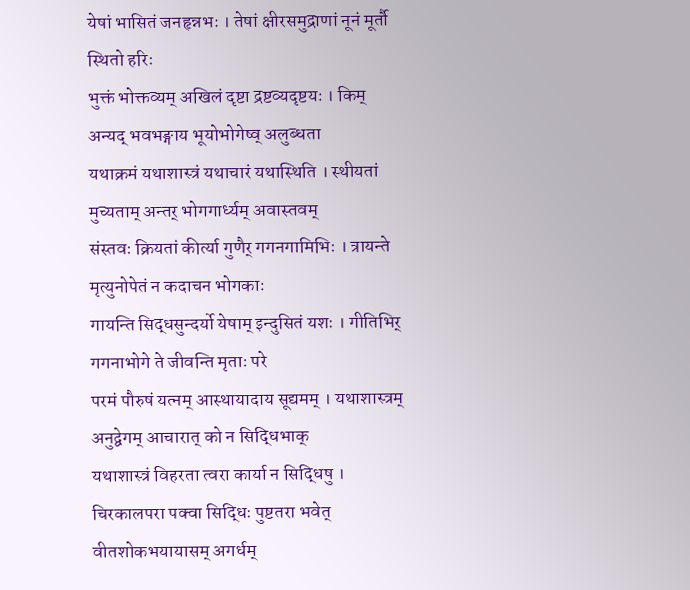येषां भासितं जनहृन्नभः । तेषां क्षीरसमुद्राणां नूनं मूर्तौ स्थितो हरिः
भुक्तं भोक्तव्यम् अखिलं दृष्टा द्रष्टव्यदृष्टयः । किम् अन्यद् भवभङ्गाय भूयोभोगेष्व् अलुब्धता
यथाक्रमं यथाशास्त्रं यथाचारं यथास्थिति । स्थीयतां मुच्यताम् अन्तर् भोगगार्ध्यम् अवास्तवम्
संस्तवः क्रियतां कीर्त्या गुणैर् गगनगामिभिः । त्रायन्ते मृत्युनोपेतं न कदाचन भोगकाः
गायन्ति सिद्धसुन्दर्यो येषाम् इन्दुसितं यशः । गीतिभिर् गगनाभोगे ते जीवन्ति मृताः परे
परमं पौरुषं यत्नम् आस्थायादाय सूद्यमम् । यथाशास्त्रम् अनुद्वेगम् आचारात् को न सिद्धिभाक्
यथाशास्त्रं विहरता त्वरा कार्या न सिद्धिषु । चिरकालपरा पक्वा सिद्धिः पुष्टतरा भवेत्
वीतशोकभयायासम् अगर्धम्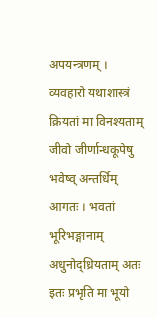अपयन्त्रणम् । व्यवहारो यथाशास्त्रं क्रियतां मा विनश्यताम्
जीवो जीर्णान्धकूपेषु भवेष्व् अन्तर्धिम् आगतः । भवतां भूरिभङ्गानाम् अधुनोद्ध्रियताम् अतः
इतः प्रभृति मा भूयो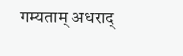गम्यताम् अधराद्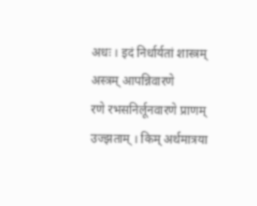अधः । इदं निर्धार्यतां शास्त्रम् अस्त्रम् आपन्निवारणे
रणे रभसनिर्लूनवारणे प्राणम् उज्झताम् । किम् अर्थमात्रया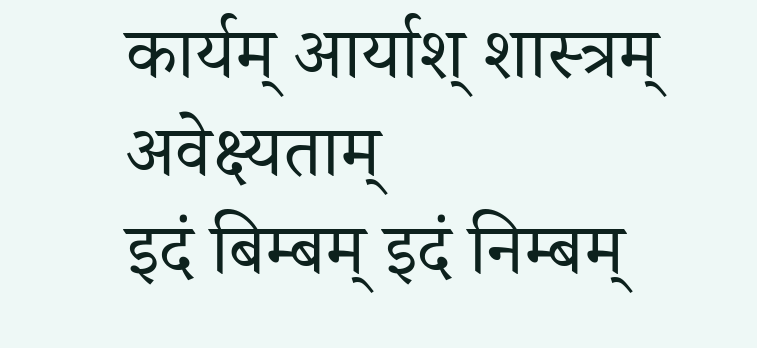कार्यम् आर्याश् शास्त्रम् अवेक्ष्यताम्
इदं बिम्बम् इदं निम्बम्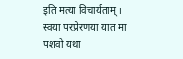इति मत्या विचार्यताम् । स्वया परप्रेरणया यात मा पशवो यथा